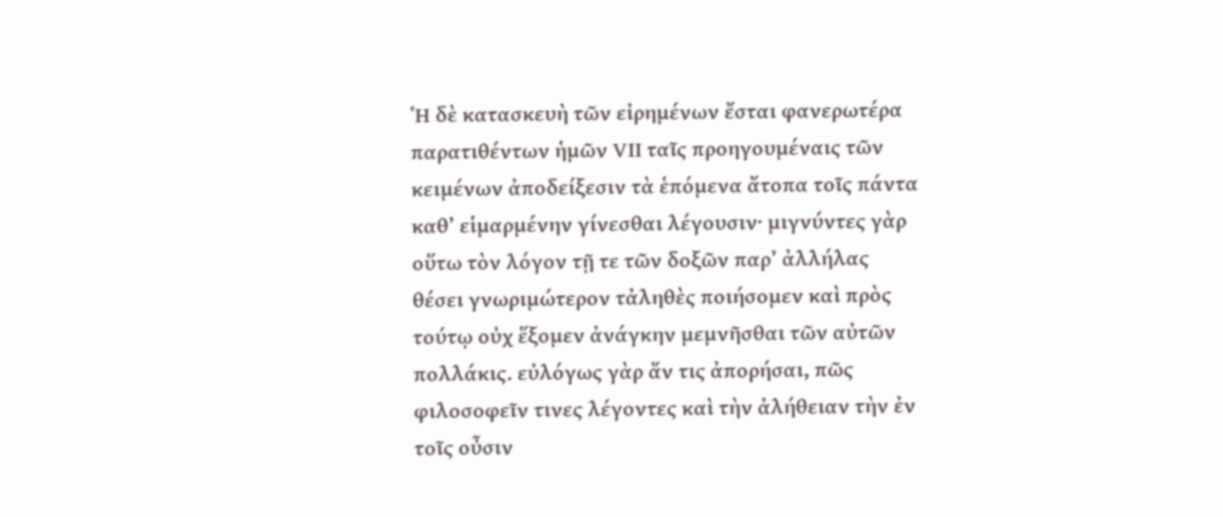Ἡ δὲ κατασκευὴ τῶν εἰρημένων ἔσται φανερωτέρα παρατιθέντων ἡμῶν VΙΙ ταῖς προηγουμέναις τῶν κειμένων ἀποδείξεσιν τὰ ἑπόμενα ἄτοπα τοῖς πάντα καθ’ εἱμαρμένην γίνεσθαι λέγουσιν· μιγνύντες γὰρ οὕτω τὸν λόγον τῇ τε τῶν δοξῶν παρ’ ἀλλήλας θέσει γνωριμώτερον τἀληθὲς ποιήσομεν καὶ πρὸς τούτῳ οὐχ ἕξομεν ἀνάγκην μεμνῆσθαι τῶν αὐτῶν πολλάκις. εὐλόγως γὰρ ἄν τις ἀπορήσαι, πῶς φιλοσοφεῖν τινες λέγοντες καὶ τὴν ἀλήθειαν τὴν ἐν τοῖς οὖσιν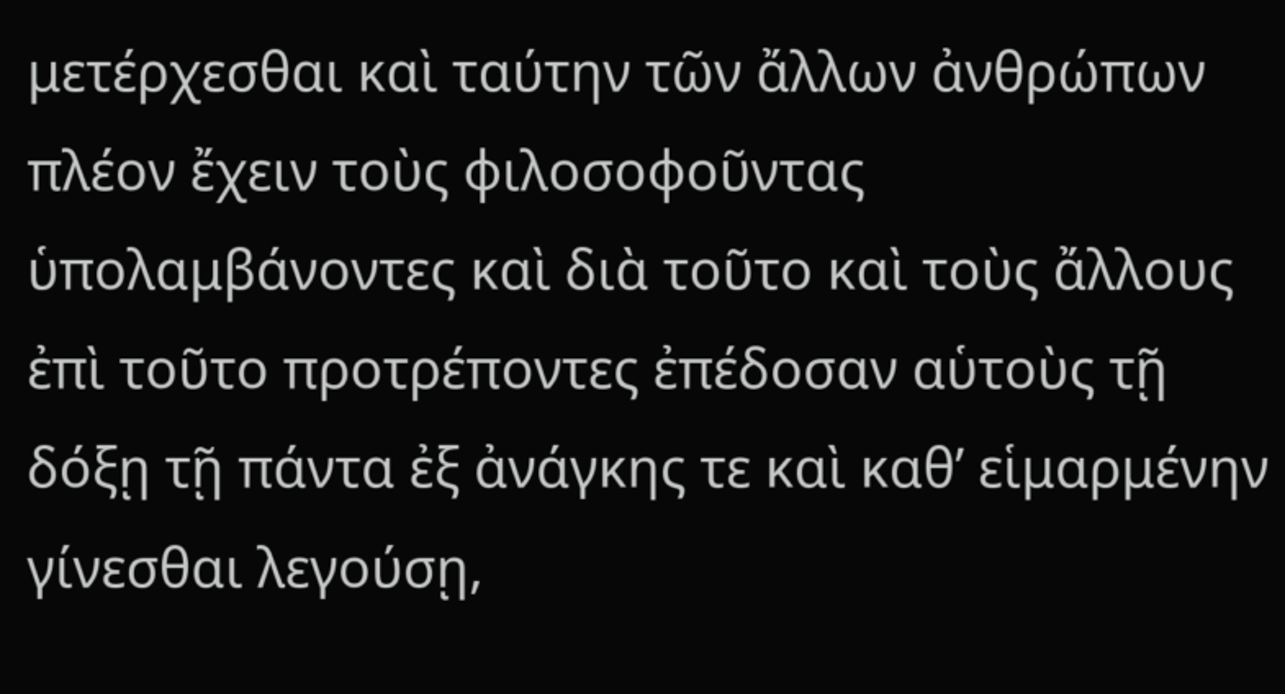μετέρχεσθαι καὶ ταύτην τῶν ἄλλων ἀνθρώπων πλέον ἔχειν τοὺς φιλοσοφοῦντας ὑπολαμβάνοντες καὶ διὰ τοῦτο καὶ τοὺς ἄλλους ἐπὶ τοῦτο προτρέποντες ἐπέδοσαν αὑτοὺς τῇ δόξῃ τῇ πάντα ἐξ ἀνάγκης τε καὶ καθ’ εἱμαρμένην γίνεσθαι λεγούσῃ,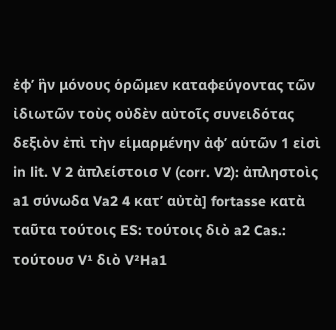ἐφ’ ἣν μόνους ὁρῶμεν καταφεύγοντας τῶν ἰδιωτῶν τοὺς οὐδὲν αὐτοῖς συνειδότας δεξιὸν ἐπὶ τὴν εἱμαρμένην ἀφ’ αὑτῶν 1 εἰσὶ in lit. V 2 ἀπλείστοισ V (corr. V2): ἀπληστοὶς a1 σύνωδα Va2 4 κατ’ αὐτὰ] fortasse κατὰ ταῦτα τούτοις ES: τούτοις διὸ a2 Cas.: τούτουσ V¹ διὸ V²Ha1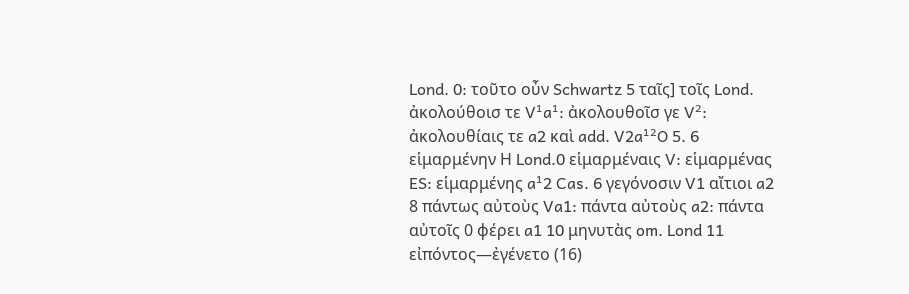Lond. 0: τοῦτο οὖν Schwartz 5 ταῖς] τοῖς Lond. ἀκολούθοισ τε V¹a¹: ἀκολουθοῖσ γε V²: ἀκολουθίαις τε a2 καὶ add. V2a¹²O 5. 6 εἱμαρμένην Η Lond.0 εἱμαρμέναις V: εἱμαρμένας ES: εἱμαρμένης a¹2 Cas. 6 γεγόνοσιν V1 αἴτιοι a2 8 πάντως αὐτοὺς Va1: πάντα αὐτοὺς a2: πάντα αὐτοῖς 0 φέρει a1 10 μηνυτὰς om. Lond 11 εἰπόντος—ἐγένετο (16)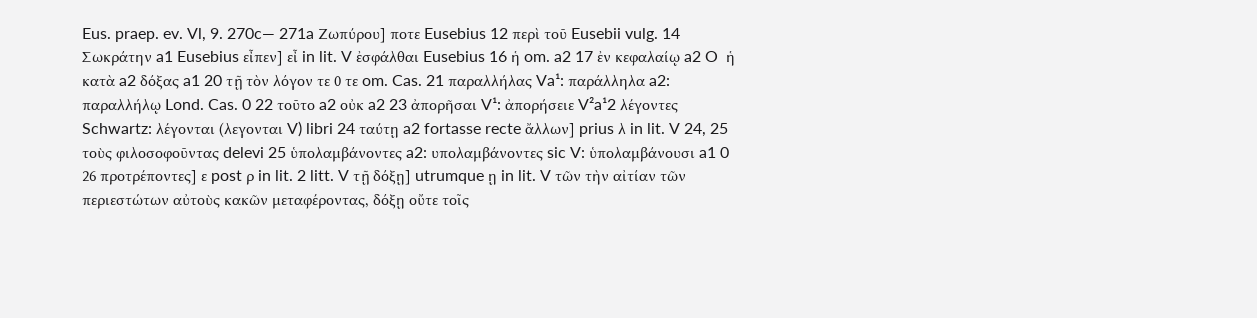Eus. praep. ev. Vl, 9. 270c— 271a Ζωπύρου] ποτε Eusebius 12 περὶ τοῦ Eusebii vulg. 14 Σωκράτην a1 Eusebius εἶπεν] εἶ in lit. V ἐσφάλθαι Eusebius 16 ἡ om. a2 17 ἐν κεφαλαίῳ a2 O  ἡ κατὰ a2 δόξας a1 20 τῇ τὸν λόγον τε 0 τε om. Cas. 21 παραλλήλας Va¹: παράλληλα a2: παραλλήλῳ Lond. Cas. 0 22 τοῦτο a2 οὐκ a2 23 ἀπορῆσαι V¹: ἀπορήσειε V²a¹2 λέγοντες Schwartz: λέγονται (λεγονται V) libri 24 ταύτῃ a2 fortasse recte ἄλλων] prius λ in lit. V 24, 25 τοὺς φιλοσοφοῦντας delevi 25 ὑπολαμβάνοντες a2: υπολαμβάνοντες sic V: ὑπολαμβάνουσι a1 0 26 προτρέποντες] ε post ρ in lit. 2 litt. V τῇ δόξῃ] utrumque ῃ in lit. V τῶν τὴν αἰτίαν τῶν περιεστώτων αὐτοὺς κακῶν μεταφέροντας, δόξῃ οὔτε τοῖς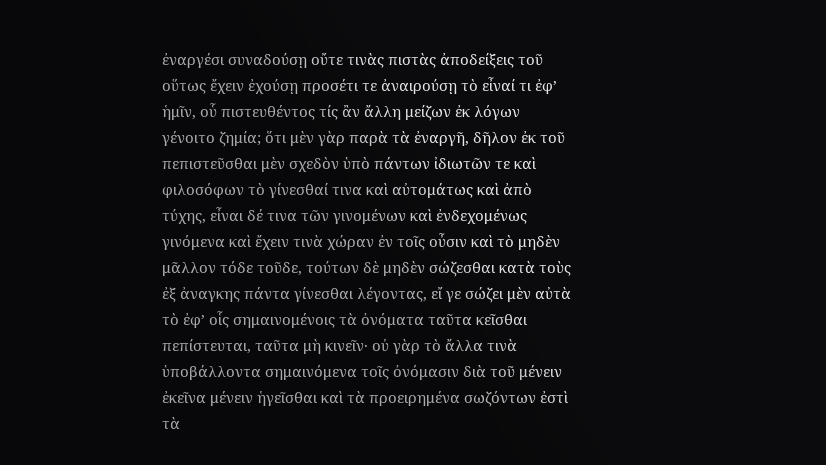ἐναργέσι συναδούσῃ οὔτε τινὰς πιστὰς ἀποδείξεις τοῦ οὕτως ἔχειν ἐχούσῃ προσέτι τε ἀναιρούσῃ τὸ εἶναί τι ἐφ’ ἡμῖν, οὗ πιστευθέντος τίς ἂν ἄλλη μείζων ἐκ λόγων γένοιτο ζημία; ὅτι μὲν γὰρ παρὰ τὰ ἐναργῆ, δῆλον ἐκ τοῦ πεπιστεῦσθαι μὲν σχεδὸν ὑπὸ πάντων ἰδιωτῶν τε καὶ φιλοσόφων τὸ γίνεσθαί τινα καὶ αὐτομάτως καὶ ἀπὸ τύχης, εἶναι δέ τινα τῶν γινομένων καὶ ἐνδεχομένως γινόμενα καὶ ἔχειν τινὰ χώραν ἐν τοῖς οὖσιν καὶ τὸ μηδὲν μᾶλλον τόδε τοῦδε, τούτων δὲ μηδὲν σώζεσθαι κατὰ τοὺς ἐξ ἀναγκης πάντα γίνεσθαι λέγοντας, εἴ γε σώζει μὲν αὐτὰ τὸ ἐφ’ οἷς σημαινομένοις τὰ ὀνόματα ταῦτα κεῖσθαι πεπίστευται, ταῦτα μὴ κινεῖν· οὐ γὰρ τὸ ἄλλα τινὰ ὑποβάλλοντα σημαινόμενα τοῖς ὀνόμασιν διὰ τοῦ μένειν ἐκεῖνα μένειν ἡγεῖσθαι καὶ τὰ προειρημένα σωζόντων ἐστὶ τὰ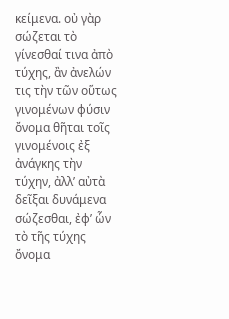κείμενα. οὐ γὰρ σώζεται τὸ γίνεσθαί τινα ἀπὸ τύχης, ἂν ἀνελών τις τὴν τῶν οὕτως γινομένων φύσιν ὄνομα θῆται τοῖς γινομένοις ἐξ ἀνάγκης τὴν τύχην, ἀλλ’ αὐτὰ δεῖξαι δυνάμενα σώζεσθαι, ἐφ’ ὧν τὸ τῆς τύχης ὄνομα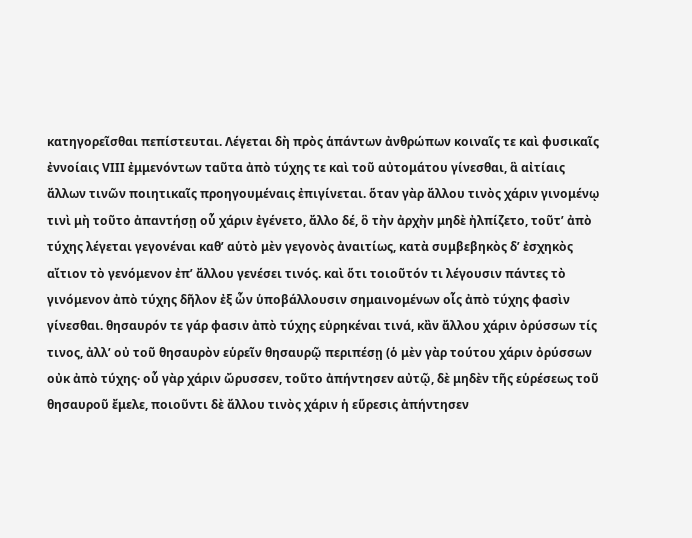κατηγορεῖσθαι πεπίστευται. Λέγεται δὴ πρὸς ἁπάντων ἀνθρώπων κοιναῖς τε καὶ φυσικαῖς ἐννοίαις VΙΙΙ ἐμμενόντων ταῦτα ἀπὸ τύχης τε καὶ τοῦ αὐτομάτου γίνεσθαι, ἃ αἰτίαις ἄλλων τινῶν ποιητικαῖς προηγουμέναις ἐπιγίνεται. ὅταν γὰρ ἄλλου τινὸς χάριν γινομένῳ τινὶ μὴ τοῦτο ἀπαντήσῃ οὗ χάριν ἐγένετο, ἄλλο δέ, ὃ τὴν ἀρχὴν μηδὲ ἠλπίζετο, τοῦτ’ ἀπὸ τύχης λέγεται γεγονέναι καθ’ αὑτὸ μὲν γεγονὸς ἀναιτίως, κατὰ συμβεβηκὸς δ’ ἐσχηκὸς αἴτιον τὸ γενόμενον ἐπ’ ἄλλου γενέσει τινός. καὶ ὅτι τοιοῦτόν τι λέγουσιν πάντες τὸ γινόμενον ἀπὸ τύχης δῆλον ἐξ ὧν ὑποβάλλουσιν σημαινομένων οἷς ἀπὸ τύχης φασὶν γίνεσθαι. θησαυρόν τε γάρ φασιν ἀπὸ τύχης εὑρηκέναι τινά, κἂν ἄλλου χάριν ὀρύσσων τίς τινος, ἀλλ’ οὐ τοῦ θησαυρὸν εὑρεῖν θησαυρῷ περιπέσῃ (ὁ μὲν γὰρ τούτου χάριν ὀρύσσων οὐκ ἀπὸ τύχης· οὗ γὰρ χάριν ὤρυσσεν, τοῦτο ἀπήντησεν αὐτῷ, δὲ μηδὲν τῆς εὑρέσεως τοῦ θησαυροῦ ἔμελε, ποιοῦντι δὲ ἄλλου τινὸς χάριν ἡ εὕρεσις ἀπήντησεν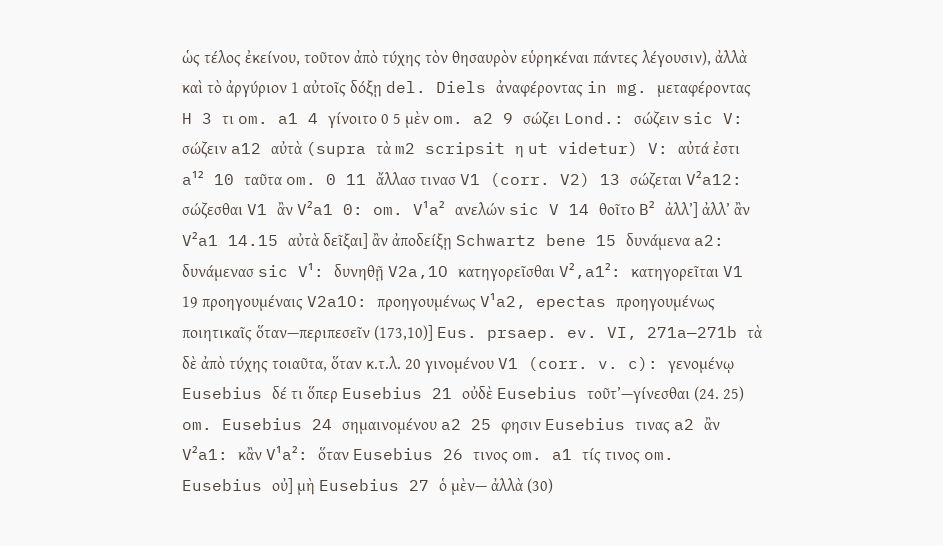ὡς τέλος ἐκείνου, τοῦτον ἀπὸ τύχης τὸν θησαυρὸν εὑρηκέναι πάντες λέγουσιν), ἀλλὰ καὶ τὸ ἀργύριον 1 αὐτοῖς δόξῃ del. Diels ἀναφέροντας in mg. μεταφέροντας H 3 τι om. a1 4 γίνοιτο 0 5 μὲν om. a2 9 σώζει Lond.: σώζειν sic V: σώζειν a12 αὐτὰ (supra τὰ m2 scripsit η ut videtur) V: αὐτά ἐστι a¹² 10 ταῦτα om. 0 11 ἄλλασ τινασ V1 (corr. V2) 13 σώζεται V²a12: σώζεσθαι V1 ἂν V²a1 0: om. V¹a² ανελών sic V 14 θοῖτο B² ἀλλ’] ἀλλ’ ἂν V²a1 14.15 αὐτὰ δεῖξαι] ἂν ἀποδείξῃ Schwartz bene 15 δυνάμενα a2: δυνάμενασ sic V¹: δυνηθῇ V2a,1O κατηγορεῖσθαι V²,a1²: κατηγορεῖται V1 19 προηγουμέναις V2a1O: προηγουμένως V¹a2, epectas προηγουμένως ποιητικαῖς ὅταν—περιπεσεῖν (173,10)] Eus. prsaep. ev. VI, 271a—271b τὰ δὲ ἀπὸ τύχης τοιαῦτα, ὅταν κ.τ.λ. 20 γινομένου V1 (corr. v. c): γενομένῳ Eusebius δέ τι ὅπερ Eusebius 21 οὐδὲ Eusebius τοῦτ’—γίνεσθαι (24. 25) om. Eusebius 24 σημαινομένου a2 25 φησιν Eusebius τινας a2 ἂν V²a1: κἂν V¹a²: ὅταν Eusebius 26 τινος om. a1 τίς τινος om. Eusebius οὐ] μὴ Eusebius 27 ὁ μὲν— ἀλλὰ (30)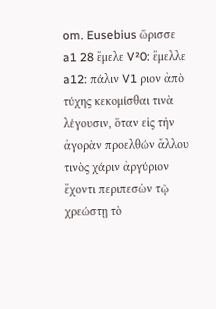om. Eusebius ὥρισσε a1 28 ἔμελε V²0: ἔμελλε a12: πάλιν V1 ριον ἀπὸ τύχης κεκομίσθαι τινὰ λέγουσιν, ὅταν εἰς τὴν ἀγορὰν προελθών ἄλλου τινὸς χάριν ἀργύριον ἔχοντι περιπεσὼν τῷ χρεώστῃ τὸ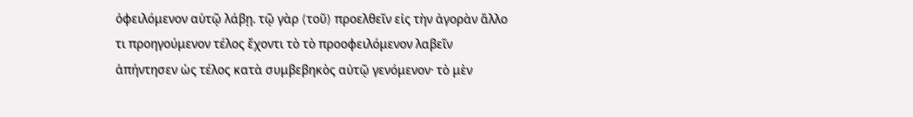ὀφειλόμενον αὑτῷ λάβῃ. τῷ γὰρ ⟨τοῦ⟩ προελθεῖν εἰς τὴν ἀγορὰν ἄλλο τι προηγούμενον τέλος ἔχοντι τὸ τὸ προοφειλόμενον λαβεῖν ἀπήντησεν ὡς τέλος κατὰ συμβεβηκὸς αὐτῷ γενόμενον· τὸ μὲν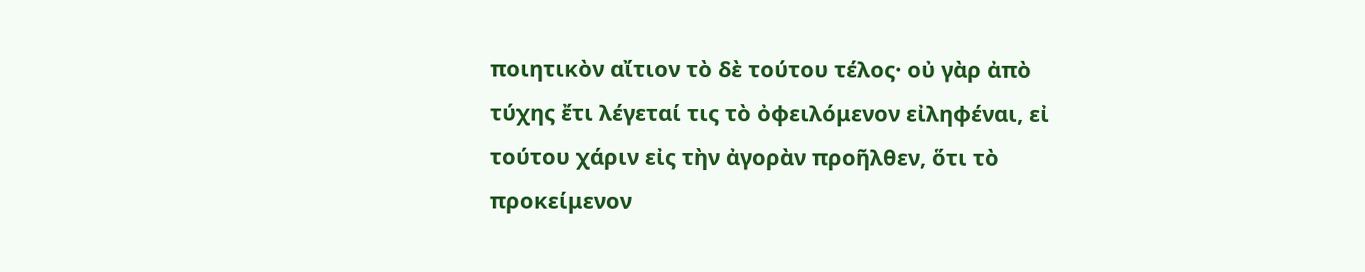ποιητικὸν αἴτιον τὸ δὲ τούτου τέλος· οὐ γὰρ ἀπὸ τύχης ἔτι λέγεταί τις τὸ ὀφειλόμενον εἰληφέναι, εἰ τούτου χάριν εἰς τὴν ἀγορὰν προῆλθεν, ὅτι τὸ προκείμενον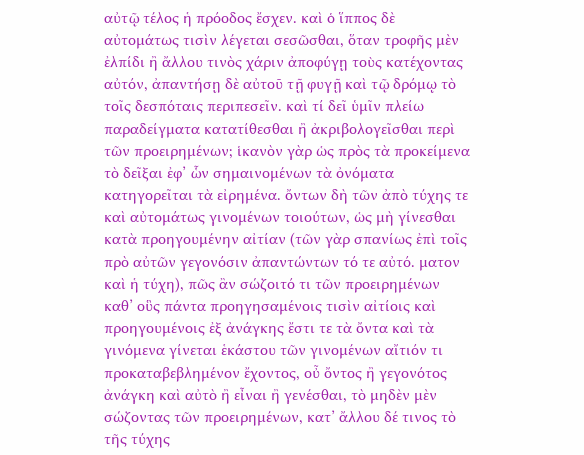αὐτῷ τέλος ἡ πρόοδος ἔσχεν. καὶ ὁ ἵππος δὲ αὐτομάτως τισὶν λέγεται σεσῶσθαι, ὅταν τροφῆς μὲν ἐλπίδι ἢ ἄλλου τινὸς χάριν ἀποφύγῃ τοὺς κατέχοντας αὐτόν, ἀπαντήσῃ δὲ αὐτοῦ τῇ φυγῇ καὶ τῷ δρόμῳ τὸ τοῖς δεσπόταις περιπεσεῖν. καὶ τί δεῖ ὑμῖν πλείω παραδείγματα κατατίθεσθαι ἢ ἀκριβολογεῖσθαι περὶ τῶν προειρημένων; ἱκανὸν γὰρ ὡς πρὸς τὰ προκείμενα τὸ δεῖξαι ἐφ’ ὧν σημαινομένων τὰ ὀνόματα κατηγορεῖται τὰ εἰρημένα. ὄντων δὴ τῶν ἀπὸ τύχης τε καὶ αὐτομάτως γινομένων τοιούτων, ὡς μὴ γίνεσθαι κατὰ προηγουμένην αἰτίαν (τῶν γὰρ σπανίως ἐπὶ τοῖς πρὸ αὐτῶν γεγονόσιν ἀπαντώντων τό τε αὐτό. ματον καὶ ἡ τύχη), πῶς ἂν σώζοιτό τι τῶν προειρημένων καθ’ οὓς πάντα προηγησαμένοις τισὶν αἰτίοις καὶ προηγουμένοις ἐξ ἀνάγκης ἔστι τε τὰ ὄντα καὶ τὰ γινόμενα γίνεται ἑκάστου τῶν γινομένων αἴτιόν τι προκαταβεβλημένον ἔχοντος, οὖ ὄντος ἢ γεγονότος ἀνάγκη καὶ αὐτὸ ἢ εἶναι ἢ γενέσθαι, τὸ μηδὲν μὲν σώζοντας τῶν προειρημένων, κατ’ ἄλλου δέ τινος τὸ τῆς τύχης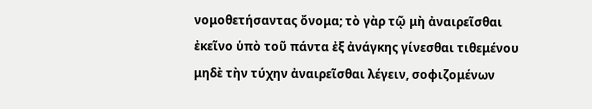νομοθετήσαντας ὄνομα; τὸ γὰρ τῷ μὴ ἀναιρεῖσθαι ἐκεῖνο ὑπὸ τοῦ πάντα ἐξ ἀνάγκης γίνεσθαι τιθεμένου μηδὲ τὴν τύχην ἀναιρεῖσθαι λέγειν, σοφιζομένων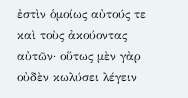ἐστὶν ὁμοίως αὐτούς τε καὶ τοὺς ἀκούοντας αὐτῶν· οὕτως μὲν γὰρ οὐδὲν κωλύσει λέγειν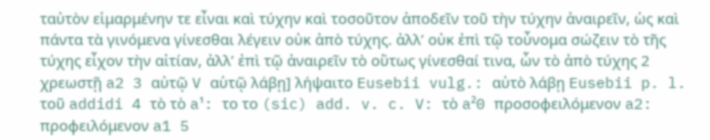ταὐτὸν εἱμαρμένην τε εἶναι καὶ τύχην καὶ τοσοῦτον ἀποδεῖν τοῦ τὴν τύχην ἀναιρεῖν, ὡς καὶ πάντα τὰ γινόμενα γίνεσθαι λέγειν οὐκ ἀπὸ τύχης. ἀλλ’ οὐκ ἐπὶ τῷ τοὖνομα σώζειν τὸ τῆς τύχης εἶχον τὴν αἰτίαν, ἀλλ’ ἐπὶ τῷ ἀναιρεῖν τὸ οὕτως γίνεσθαί τινα, ὧν τὸ ἀπὸ τύχης 2 χρεωστῇ a2 3 αὐτῷ V αὑτῷ λάβῃ] λήψαιτο Eusebii vulg.: αὐτὸ λάβῃ Eusebii p. l. τοῦ addidi 4 τὸ τὸ a¹: το το (sic) add. v. c. V: τὸ a²0 προσοφειλόμενον a2: προφειλόμενον a1 5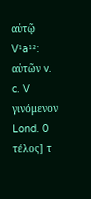αὐτῷ V¹a¹²: αὐτῶν v. c. V γινόμενον Lond. 0 τέλος] τ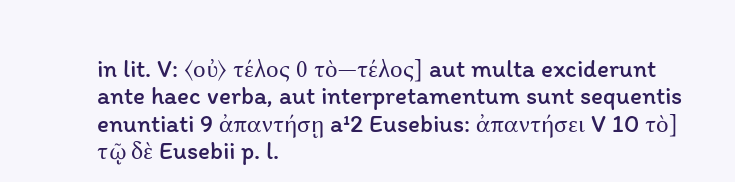in lit. V: ⟨οὐ⟩ τέλος 0 τὸ—τέλος] aut multa exciderunt ante haec verba, aut interpretamentum sunt sequentis enuntiati 9 ἀπαντήσῃ a¹2 Eusebius: ἀπαντήσει V 10 τὸ] τῷ δὲ Eusebii p. l.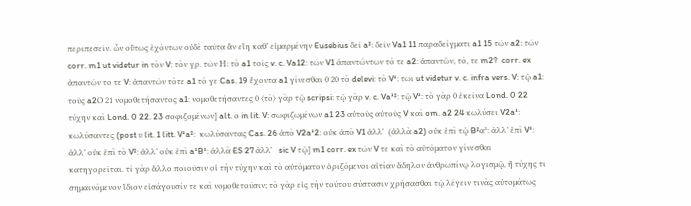περιπεσεῖν. ὧν οὕτως ἐχόντων οὐδὲ ταῦτα ἂν εἴη καθ’ εἱμαρμένην Eusebius δεῖ a²: δεῖν Va1 11 παραδείγματι a1 15 τῶν a2: τῶν corr. m1 ut videtur in τὸν V: τὸν γρ. τῶν Η: τὸ a1 τοῖς v. c. Va12: τῶν V1 ἀπαντώντων τό τε a2: ἀπαντὼν, τό, τε m2?  corr. ex ἀπαντῶν το τε V: ἀπαντῶν τότε a1 τό γε Cas. 19 ἔχοντα a1 γίνεσθαι 0 20 τὸ delevi: τὸ V¹: τωι ut videtur v. c. infra vers. V: τῷ a1: τοὺς a2Ο 21 νομοθετήσαντος a1: νομοθετήσαντες 0 ⟨τὸ⟩ γὰρ τῷ scripsi: τῷ γὰρ v. c. Va¹²: τῷ V¹: τὸ γὰρ 0 ἐκεῖνα Lond. 0 22 τύχην καὶ Lond. 0 22. 23 σοφιζομένων] alt. ο in lit. V: σωφιζωμένων a1 23 αὑτοὺς αὐτοὺς V καὶ om. a2 24 κωλύσει V2a¹: κωλύσαντες (post υ lit. 1 litt. V¹a²:  κωλύσαντας Cas. 26 ἀπὸ V2a¹2: οὐκ ἀπὸ V1 ἀλλ᾿  (ἀλλὰ a2) οὐκ ἐπὶ τῷ B²α²: ἀλλ’ ἐπὶ V¹: ἀλλ’ οὐκ ἐπὶ τὸ V²: ἀλλ’ οὐκ ἐπὶ a¹B¹: ἀλλὰ ES 27 ἀλλ᾿   sic V τῷ] m1 corr. ex τῶν V τε καὶ τὸ αὐτόματον γίνεσθαι κατηγορεῖται. τί γὰρ ἄλλο ποιοῦσιν οἱ τὴν τύχην καὶ τὸ αὐτόματον ὁριζόμενοι αἰτίαν ἄδηλον ἀνθρωπίνῳ λογισμῷ, ἢ τύχης τι σημαινόμενον ἴδιον εἰσάγουσίν τε καὶ νομοθετοῦσιν; τὸ γὰρ εἰς τὴν τούτου σύστασιν χρήσασθαι τῷ λέγειν τινὰς αὐτομάτως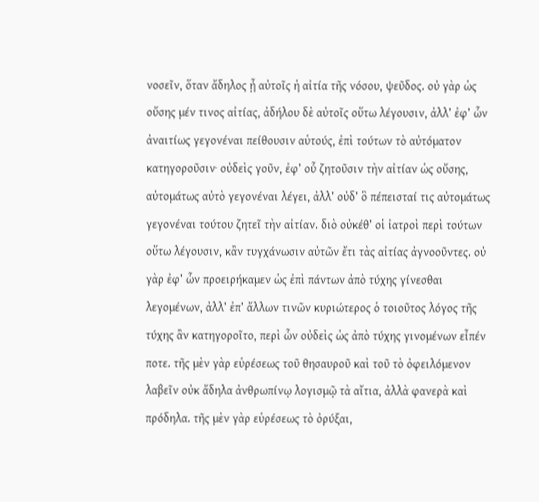νοσεῖν, ὅταν ἄδηλος ᾖ αὐτοῖς ἡ αἰτία τῆς νόσου, ψεῦδος. οὐ γὰρ ὡς οὔσης μέν τινος αἰτίας, ἀδήλου δὲ αὐτοῖς οὕτω λέγουσιν, ἀλλ’ ἐφ’ ὧν ἀναιτίως γεγονέναι πείθουσιν αὑτούς, ἐπὶ τούτων τὸ αὐτόματον κατηγοροῦσιν· οὐδεὶς γοῦν, ἐφ’ οὗ ζητοῦσιν τὴν αἰτίαν ὡς οὔσης, αὐτομάτως αὐτὸ γεγονέναι λέγει, ἀλλ’ οὐδ’ ὃ πέπεισταί τις αὐτομάτως γεγονέναι τούτου ζητεῖ τὴν αἰτίαν. διὸ οὐκέθ’ οἱ ἰατροὶ περὶ τούτων οὕτω λέγουσιν, κἂν τυγχάνωσιν αὐτῶν ἔτι τὰς αἰτίας ἀγνοοῦντες. οὐ γὰρ ἐφ’ ὧν προειρήκαμεν ὡς ἐπὶ πάντων ἀπὸ τύχης γίνεσθαι λεγομένων, ἀλλ’ ἐπ’ ἄλλων τινῶν κυριώτερος ὁ τοιοῦτος λόγος τῆς τύχης ἂν κατηγοροῖτο, περὶ ὧν οὐδεὶς ὡς ἀπὸ τύχης γινομένων εἶπέν ποτε. τῆς μὲν γὰρ εὑρέσεως τοῦ θησαυροῦ καὶ τοῦ τὸ ὀφειλόμενον λαβεῖν οὐκ ἄδηλα ἀνθρωπίνῳ λογισμῷ τὰ αἴτια, ἀλλὰ φανερὰ καὶ πρόδηλα. τῆς μὲν γὰρ εὑρέσεως τὸ ὀρύξαι,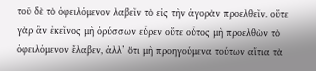τοῦ δὲ τὸ ὀφειλόμενον λαβεῖν τὸ εἰς τὴν ἀγορὰν προελθεῖν. οὔτε γὰρ ἂν ἐκεῖνος μὴ ὀρύσσων εὗρεν οὔτε οὗτος μὴ προελθὼν τὸ ὀφειλόμενον ἔλαβεν, ἀλλ’ ὅτι μὴ προηγούμενα τούτων αἴτια τὰ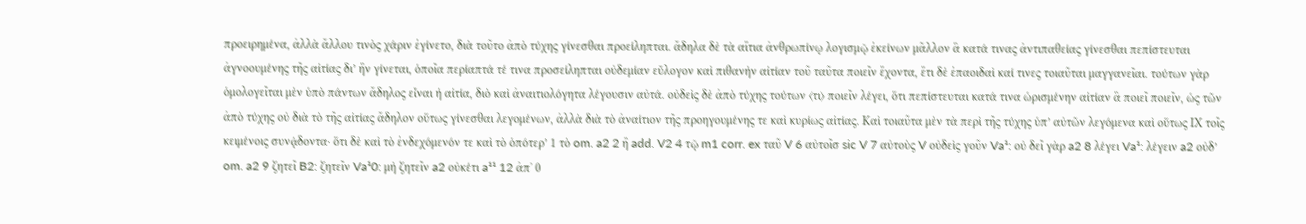προειρημένα, ἀλλὰ ἄλλου τινὸς χάριν ἐγίνετο, διὰ τοῦτο ἀπὸ τύχης γίνεσθαι προείληπται. ἄδηλα δὲ τὰ αἴτια ἀνθρωπίνῳ λογισμῷ ἐκείνων μᾶλλον ἃ κατά τινας ἀντιπαθείας γίνεσθαι πεπίστευται ἀγνοουμένης τῆς αἰτίας δι’ ἣν γίνεται, ὁποῖα περίαπτά τέ τινα προσείληπται οὐδεμίαν εὔλογον καὶ πιθανὴν αἰτίαν τοῦ ταῦτα ποιεῖν ἔχοντα, ἔτι δὲ ἐπαοιδαὶ καί τινες τοιαῦται μαγγανεῖαι. τούτων γὰρ ὁμολογεῖται μὲν ὑπὸ πάντων ἄδηλος εἶναι ἡ αἰτία, διὸ καὶ ἀναιτιολόγητα λέγουσιν αὐτά. οὐδεὶς δὲ ἀπὸ τύχης τούτων ⟨τι⟩ ποιεῖν λέγει, ὅτι πεπίστευται κατά τινα ὡρισμένην αἰτίαν ἃ ποιεῖ ποιεῖν, ὡς τῶν ἀπὸ τύχης οὐ διὰ τὸ τῆς αἰτίας ἄδηλον οὕτως γίνεσθαι λεγομένων, ἀλλὰ διὰ τὸ ἀναίτιον τῆς προηγουμένης τε καὶ κυρίως αἰτίας. Καὶ τοιαῦτα μὲν τὰ περὶ τῆς τύχης ὑπ’ αὐτῶν λεγόμενα καὶ οὕτως ΙΧ τοῖς κειμένοις συνᾴδοντα· ὅτι δὲ καὶ τὸ ἐνδεχόμενόν τε καὶ τὸ ὁπότερ’ 1 τὸ om. a2 2 ἢ add. V2 4 τῷ m1 corr. ex ταῦ V 6 αὐτοῖσ sic V 7 αὐτοὺς V οὐδεὶς γοῦν Va¹: οὐ δεῖ γὰρ a2 8 λέγει Va¹: λέγειν a2 οὐδ’ om. a2 9 ζητεῖ B2: ζητεῖν Va¹0: μὴ ζητεῖν a2 οὐκέτι a¹¹ 12 ἀπ᾿ 0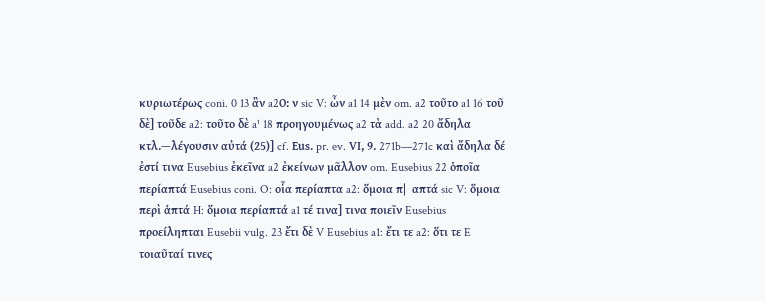κυριωτέρως coni. 0 13 ἂν a2Ο: ν sic V: ὦν a1 14 μὲν om. a2 τοῦτο a1 16 τοῦ δὲ] τοῦδε a2: τοῦτο δὲ a¹ 18 προηγουμένως a2 τὰ add. a2 20 ἄδηλα κτλ.—λέγουσιν αὐτά (25)] cf. Εus. pr. ev. VΙ, 9. 271b—271c καὶ ἄδηλα δέ ἐστί τινα Eusebius ἐκεῖνα a2 ἐκείνων μᾶλλον om. Eusebius 22 ὁποῖα περίαπτά Eusebius coni. O: οἷα περίαπτα a2: ὅμοια π|  απτά sic V: ὅμοια περὶ ἁπτά H: ὅμοια περίαπτά a1 τέ τινα] τινα ποιεῖν Eusebius προείληπται Eusebii vulg. 23 ἔτι δὲ V Eusebius a1: ἔτι τε a2: ὅτι τε E τοιαῦταί τινες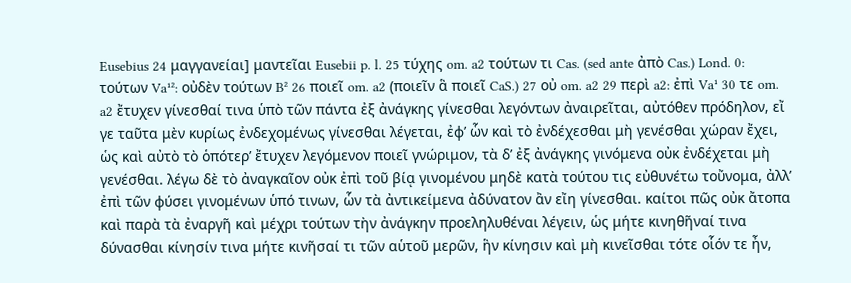Eusebius 24 μαγγανείαι] μαντεῖαι Eusebii p. l. 25 τύχης om. a2 τούτων τι Cas. (sed ante ἀπὸ Cas.) Lond. 0: τούτων Va¹²: οὐδὲν τούτων B² 26 ποιεῖ om. a2 (ποιεῖν ἃ ποιεῖ CaS.) 27 οὐ om. a2 29 περὶ a2: ἐπὶ Va¹ 30 τε om. a2 ἔτυχεν γίνεσθαί τινα ὑπὸ τῶν πάντα ἐξ ἀνάγκης γίνεσθαι λεγόντων ἀναιρεῖται, αὐτόθεν πρόδηλον, εἴ γε ταῦτα μὲν κυρίως ἐνδεχομένως γίνεσθαι λέγεται, ἐφ’ ὧν καὶ τὸ ἐνδέχεσθαι μὴ γενέσθαι χώραν ἔχει, ὡς καὶ αὐτὸ τὸ ὁπότερ’ ἔτυχεν λεγόμενον ποιεῖ γνώριμον, τὰ δ’ ἐξ ἀνάγκης γινόμενα οὐκ ἐνδέχεται μὴ γενέσθαι. λέγω δὲ τὸ ἀναγκαῖον οὐκ ἐπὶ τοῦ βίᾳ γινομένου μηδὲ κατὰ τούτου τις εὐθυνέτω τοὔνομα, ἀλλ’ ἐπὶ τῶν φύσει γινομένων ὑπό τινων, ὧν τὰ ἀντικείμενα ἀδύνατον ἂν εἴη γίνεσθαι. καίτοι πῶς οὐκ ἄτοπα καὶ παρὰ τὰ ἐναργῆ καὶ μέχρι τούτων τὴν ἀνάγκην προεληλυθέναι λέγειν, ὡς μήτε κινηθῆναί τινα δύνασθαι κίνησίν τινα μήτε κινῆσαί τι τῶν αὑτοῦ μερῶν, ἣν κίνησιν καὶ μὴ κινεῖσθαι τότε οἷόν τε ἦν,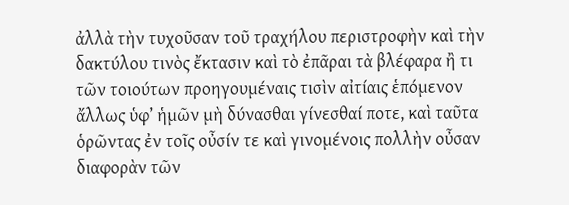ἀλλὰ τὴν τυχοῦσαν τοῦ τραχήλου περιστροφὴν καὶ τὴν δακτύλου τινὸς ἔκτασιν καὶ τὸ ἐπᾶραι τὰ βλέφαρα ἢ τι τῶν τοιούτων προηγουμέναις τισὶν αἰτίαις ἑπόμενον ἄλλως ὑφ’ ἡμῶν μὴ δύνασθαι γίνεσθαί ποτε, καὶ ταῦτα ὁρῶντας ἐν τοῖς οὖσίν τε καὶ γινομένοις πολλὴν οὖσαν διαφορὰν τῶν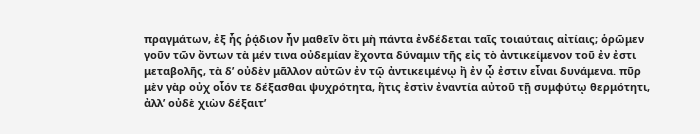πραγμάτων, ἐξ ἧς ῥᾴδιον ἦν μαθεῖν ὅτι μὴ πάντα ἐνδέδεται ταῖς τοιαύταις αἰτίαις; ὁρῶμεν γοῦν τῶν ὄντων τὰ μέν τινα οὐδεμίαν ἔχοντα δύναμιν τῆς εἰς τὸ ἀντικείμενον τοῦ ἐν ἐστι μεταβολῆς, τὰ δ’ οὐδὲν μᾶλλον αὐτῶν ἐν τῷ ἀντικειμένῳ ἢ ἐν ᾧ ἐστιν εἶναι δυνάμενα. πῦρ μὲν γὰρ οὐχ οἷόν τε δέξασθαι ψυχρότητα, ἥτις ἐστὶν ἐναντία αὐτοῦ τῇ συμφύτῳ θερμότητι, ἀλλ’ οὐδὲ χιὼν δέξαιτ’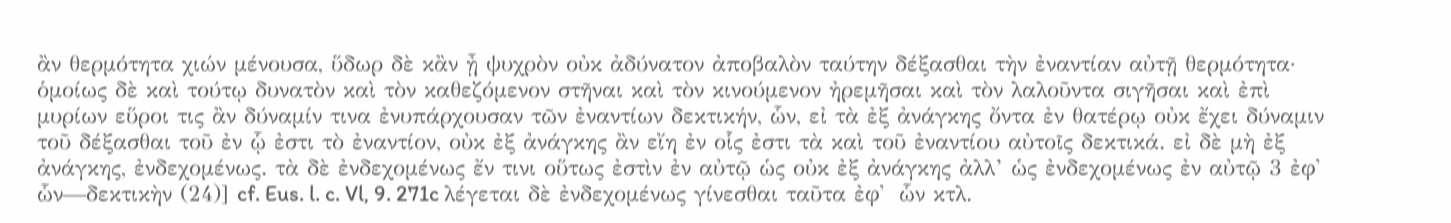ἂν θερμότητα χιών μένουσα, ὕδωρ δὲ κἂν ᾖ ψυχρὸν οὐκ ἀδύνατον ἀποβαλὸν ταύτην δέξασθαι τὴν ἐναντίαν αὐτῇ θερμότητα· ὁμοίως δὲ καὶ τούτῳ δυνατὸν καὶ τὸν καθεζόμενον στῆναι καὶ τὸν κινούμενον ἠρεμῆσαι καὶ τὸν λαλοῦντα σιγῆσαι καὶ ἐπὶ μυρίων εὕροι τις ἂν δύναμίν τινα ἐνυπάρχουσαν τῶν ἐναντίων δεκτικήν, ὧν, εἰ τὰ ἐξ ἀνάγκης ὄντα ἐν θατέρῳ οὐκ ἔχει δύναμιν τοῦ δέξασθαι τοῦ ἐν ᾧ ἐστι τὸ ἐναντίον, οὐκ ἐξ ἀνάγκης ἂν εἴη ἐν οἷς ἐστι τὰ καὶ τοῦ ἐναντίου αὐτοῖς δεκτικά. εἰ δὲ μὴ ἐξ ἀνάγκης, ἐνδεχομένως. τὰ δὲ ἐνδεχομένως ἔν τινι οὕτως ἐστὶν ἐν αὐτῷ ὡς οὐκ ἐξ ἀνάγκης ἀλλ’ ὡς ἐνδεχομένως ἐν αὐτῷ 3 ἐφ᾿  ὧν—δεκτικὴν (24)] cf. Eus. l. c. Vl, 9. 271c λέγεται δὲ ἐνδεχομένως γίνεσθαι ταῦτα ἐφ᾿  ὧν κτλ.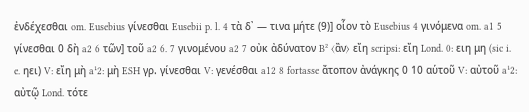ἐνδέχεσθαι om. Eusebius γίνεσθαι Eusebii p. l. 4 τὰ δ᾿ — τινα μήτε (9)] οἷον τὸ Eusebius 4 γινόμενα om. a1 5 γίνεσθαι 0 δὴ a2 6 τῶν] τοῦ a2 6. 7 γινομένου a2 7 οὐκ ἀδύνατον B² ⟨ἂν⟩ εἴη scripsi: εἴη Lond. 0: ειη μη (sic i. e. ηει) V: εἴη μὴ a¹2: μὴ ESH γρ. γίνεσθαι V: γενέσθαι a12 8 fortasse ἄτοπον ἀνάγκης 0 10 αὑτοῦ V: αὐτοῦ a¹2: αὐτῷ Lond. τότε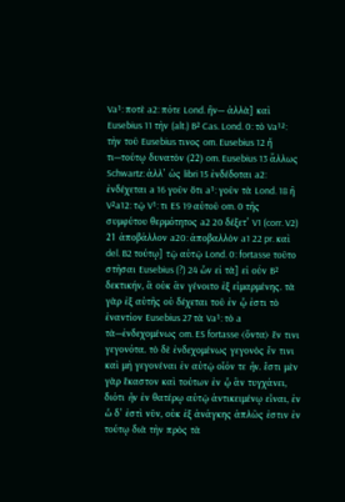Va¹: ποτὲ a2: πότε Lond. ἣν— ἀλλὰ] καὶ Eusebius 11 τὴν (alt.) B² Cas. Lond. 0: τὸ Va¹²: τὴν τοῦ Eusebius τινος om. Eusebius 12 ἤ τι—τούτῳ δυνατὸν (22) om. Eusebius 13 ἄλλως Schwartz: ἀλλ’ ὡς libri 15 ἐνδέδοται a2: ἐνδέχεται a 16 γοῦν ὅτι a¹: γοῦν τὰ Lond. 18 ἢ V²a12: τῷ V¹: τι ES 19 αὐτοῦ om. 0 τῆς συμφύτου θερμότητος a2 20 δέξετ’ V1 (corr. V2) 21 ἀποβάλλον a20: ἀποβαλλὸν a1 22 pr. καὶ del. B2 τούτῳ] τῷ αὐτῷ Lond. 0: fortasse τοῦτο στῆσαι Eusebius (?) 24 ὧν εἰ τὰ] εἰ οὖν B² δεκτικήν, ἃ οὐκ ἂν γένοιτο ἐξ εἱμαρμένης. τὰ γὰρ ἐξ αὐτῆς οὐ δέχεται τοῦ ἐν ᾧ ἐστι τὸ ἐναντίον Eusebius 27 τὰ Va¹: τὸ a τὰ—ἐνδεχομένως om. ES fortasse ⟨ὄντα⟩ ἕν τινι γεγονότα. τὸ δὲ ἐνδεχομένως γεγονὸς ἔν τινι καὶ μὴ γεγονέναι ἐν αὐτῷ οἷόν τε ἦν. ἔστι μὲν γὰρ ἕκαστον καὶ τούτων ἐν ᾧ ἂν τυγχάνει, διότι ἦν ἐν θατέρῳ αὐτῷ ἀντικειμένῳ εἶναι, ἐν ὧ δ’ ἐστὶ νῦν, οὐκ ἐξ ἀνάγκης ἀπλῶς ἐστιν ἐν τούτῳ διὰ τὴν πρὸς τὰ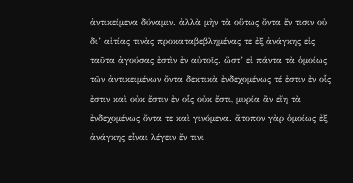ἀντικείμενα δύναμιν. ἀλλὰ μὴν τὰ οὕτως ὄντα ἔν τισιν οὐ δι’ αἰτίας τινὰς προκαταβεβλημένας τε ἐξ ἀνάγκης εἰς ταῦτα ἀγούσας ἐστὶν ἐν αὐτοῖς. ὥστ’ εἰ πάντα τὰ ὁμοίως τῶν ἀντικειμένων ὄντα δεκτικὰ ἐνδεχομένως τέ ἐστιν ἐν οἷς ἐστιν καὶ οὐκ ἔστιν ἐν οἷς οὐκ ἔστι, μυρία ἂν εἴη τὰ ἐνδεχομένως ὄντα τε καὶ γινόμενα. ἄτοπον γὰρ ὁμοίως ἐξ ἀνάγκης εἶναι λέγειν ἔν τινι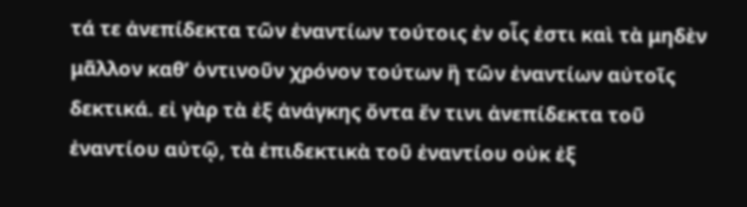τά τε ἀνεπίδεκτα τῶν ἐναντίων τούτοις ἐν οἷς ἐστι καὶ τὰ μηδὲν μᾶλλον καθ’ ὁντινοῦν χρόνον τούτων ἢ τῶν ἐναντίων αὐτοῖς δεκτικά. εἰ γὰρ τὰ ἐξ ἀνάγκης ὄντα ἔν τινι ἀνεπίδεκτα τοῦ ἐναντίου αὐτῷ, τὰ ἐπιδεκτικὰ τοῦ ἐναντίου οὐκ ἐξ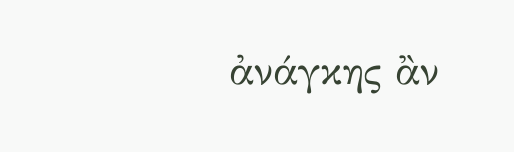ἀνάγκης ἂν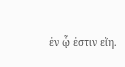ἐν ᾧ ἐστιν εἴη.